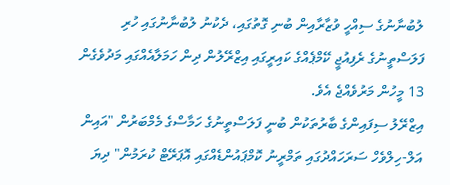ލުބުނާނުގެ ސިއްހީ ވުޒާރާއިން ބުނި ގޮތުގައި، ދެކުނު ލުބުނާނުގައި ހުރި ފަލަސްތީނުގެ ރެފިއުޖީ ކޭމްޕެއްގެ ކައިރީގައި އިޒްރޭލުން ދިން ހަމަލާއެއްގައި މަދުވެގެން 13 މީހުން މަރުވެއްޖެ އެވެ.
އިޒްރޭލު ސިފައިންގެ ބާރުތަކުން ބުނީ ފަލަސްތީނުގެ ހަމާސްގެ މެމްބަރުން "އައިން އަލް-ހިލްވެހް ސަރަހައްދުގައި ތަމްރީނު ކޮމްޕައުންޑެއްގައި އޮޕަރޭޓް ކުރަމުން" ދިޔަ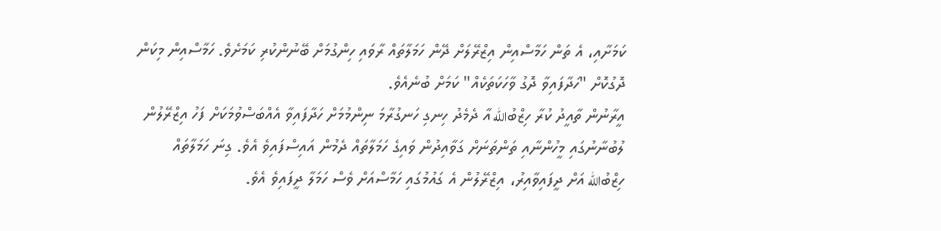ކަމަށާއި، އެ ތަން ހަމާސްއިން އިޒްރޭލަށް ދޭން ހަމަލާތައް ރާވައި ހިންގުމަށް ބޭނުންކުރި ކަމަށެވެ. ހަމާސްއިން މިކަން ދޮގުކޮށް "ހަދާފައިވާ ދޮގު ވާހަކަތަކެއް" ކަމަށް ބުނެއެވެ.
އީރާނުން ތާއީދު ކުރާ ހިޒްބުالله އާ ދެމެދު ހިނގި ހަނގުރާމަ ނިންމުމަށް ހަދާފައިވާ އެއްބަސްވުމަކަށް ފަހު އިޒްރޭލުން ލުބުނާނުގައި މީހުންނާއި ތަންތަނަށް ގަވާއިދުން ވައިގެ ހަމަލާތައް ދެމުން އައިސްފައިވެ އެވެ. ގިނަ ހަމަލާތައް ހިޒްބުالله އަށް ދީފައިވާއިރު، އިޒްރޭލުން އެ ގައުމުގައި ހަމާސްއަށް ވެސް ހަމަލާ ދީފައިވެ އެވެ.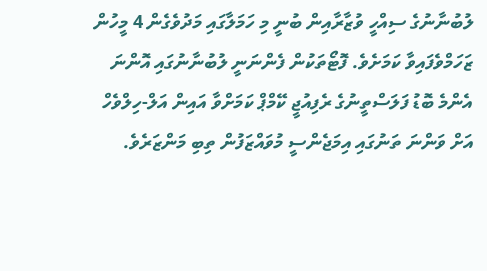ލުބުނާނުގެ ސިއްހީ ވުޒާރާއިން ބުނީ މި ހަމަލާގައި މަދުވެގެން 4 މީހުން ޒަހަމްވެފައިވާ ކަމަށެވެ. ފޮޓޯތަކުން ފެންނަނީ ލުބުނާނުގައި އޮންނަ އެންމެ ބޮޑު ފަލަސްތީނުގެ ރެފިއުޖީ ކޭމްޕް ކަމަށްވާ އައިން އަލް-ހިލްވެހް އަށް ވަންނަ ތަނުގައި އިމަޖެންސީ މުވައްޒަފުން ތިބި މަންޒަރެވެ.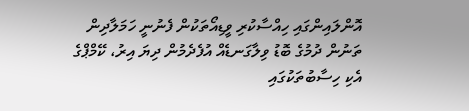އޮންލައިންގައި ހިއްސާކުރި ވީޑިއޯތަކުން ފެނުނީ ހަމަލާދިން ތަނުން ދުމުގެ ބޮޑު ވިލާގަނޑެއް އުފެދެމުން ދިޔަ އިރު، ކޭމްޕްގެ އެކި ހިސާބުތަކުގައި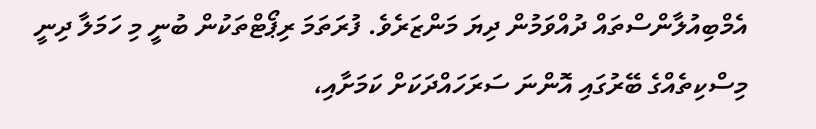އެމްބިއުލާންސްތައް ދުއްވަމުން ދިޔަ މަންޒަރެވެ. ފުރަތަމަ ރިޕޯޓްތަކުން ބުނީ މި ހަމަލާ ދިނީ މިސްކިތެއްގެ ބޭރުގައި އޮންނަ ސަރަހައްދަކަށް ކަމަށާއި،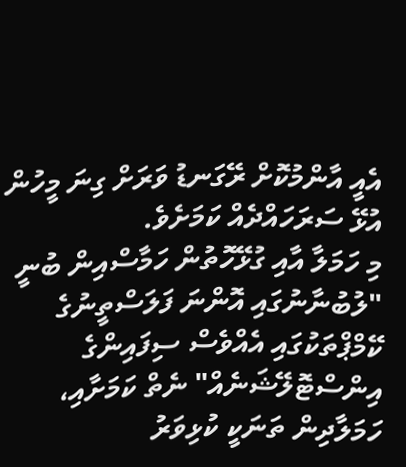އެއީ އާންމުކޮށް ރޭގަނޑު ވަރަށް ގިނަ މީހުން އުޅޭ ސަރަހައްދެއް ކަމަށެވެ.
މި ހަމަލާ އާއި ގުޅޭހޮތުން ހަމާސްއިން ބުނީ "ލުބުނާނުގައި އޮންނަ ފަލަސްތީނުގެ ކޭމްޕްތަކުގައި އެއްވެސް ސިފައިންގެ އިންސްޓޮލޭޝަނެއް" ނެތް ކަމަށާއި، ހަމަލާދިން ތަނަކީ ކުޅިވަރު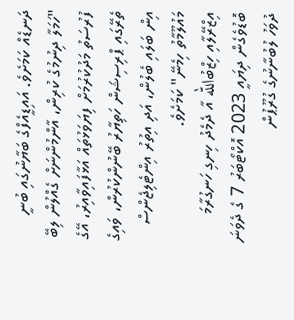ދަނޑެއް ކަމަށެވެ. އައިޑީއެފްގެ ބަޔާނުގައި ބުނީ "ހަމަލާ ދިނުމުގެ ކުރިން، އާންމުންނަށް ގެއްލުން ލިބޭ ފުރުސަތު މަދުކުރުމަށް ފިޔަވަޅުތައް އަޅާފައިވާއިރު، އޭގެ ތެރޭގައި ޕްރިސިޝަން ހަތިޔާރު ބޭނުންކުރުން، ވައިގެ އިން ބަލައި ބެލުން، އަދި އިތުރު އިންޓެލިޖެންސް މައުލޫމާތު ހިމެނޭ" ކަމަށެވެ.
އިޒްރޭލާއި ހިޒްބުالله އާ ދެމެދު ހިނގި ހަނގުރާމަ ބޮޑުވެގެން ދިޔައީ 2023 އޮކްޓޯބަރު 7 ގެ ދެވަނަ ދުވަހު ލުބުނާނުގެ ގުރޫޕުން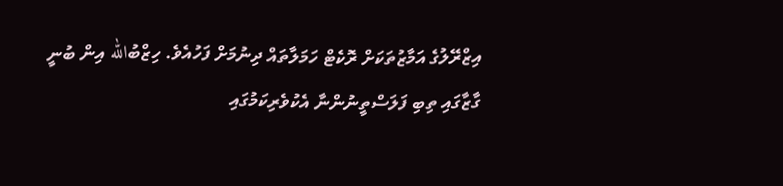އިޒްރޭލުގެ އަމާޒުތަކަށް ރޮކެޓް ހަމަލާތައް ދިނުމަށް ފަހުއެވެ. ހިޒްބުالله އިން ބުނީ ގާޒާގައި ތިބި ފަލަސްތީނުންނާ އެކުވެރިކަމުގައި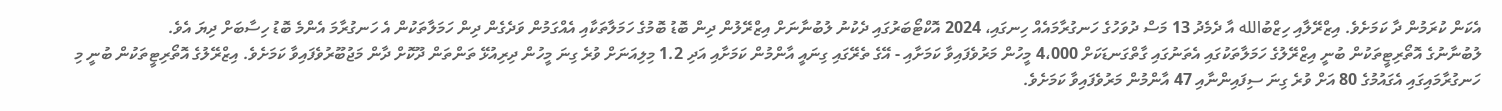އެކަން ކުރަމުން ދާ ކަމަށެވެ. އިޒްރޭލާއި ހިޒްބުالله އާ ދެމެދު 13 މަސް ދުވަހުގެ ހަނގުރާމައެއް ހިނގައި، 2024 އޮކްޓޯބަރުގައި ދެކުނު ލުބުނާނަށް އިޒްރޭލުން ދިން ބޮޑު ބޮމުގެ ހަމަލާތަކާއި އެއްގަމުން ވަދެގެން ދިން ހަމަލާތަކުން އެ ހަނގުރާމަ އެންމެ ބޮޑު ހިސާބަށް ދިޔަ އެވެ.
ލުބުނާނުގެ އޮތޯރިޓީތަކުން ބުނީ އިޒްރޭލުގެ ހަމަލާތަކުގައި އެތަނުގައި ގާތްގަނޑަކަށް 4،000 މީހުން މަރުވެފައިވާ ކަމަށާއި - އޭގެ ތެރޭގައި ގިނައީ އާންމުން ކަމަށާއި އަދި 1.2 މިލިއަނަށް ވުރެ ގިނަ މީހުން ދިރިއުޅޭ ތަންތަން ދޫކޮށް ދާން މަޖުބޫރުވެފައިވާ ކަމަށެވެ. އިޒްރޭލުގެ އޮތޯރިޓީތަކުން ބުނީ މި ހަނގުރާމައިގައި އެގައުމުގެ 80 އަށް ވުރެ ގިނަ ސިފައިންނާއި 47 އާންމުން މަރުވެފައިވާ ކަމަށެވެ.